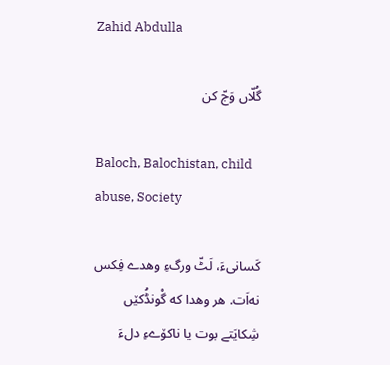Zahid Abdulla

گُلّاں وَجّ کن

Baloch, Balochistan, child abuse, Society

کَسانیءَ، لَٹّ ورگءِ وھدے فِکس نه‌اَت. ھر وهدا که گْونڈُکێں شِکایَتے بوت یا ناکۆےءِ دلءَ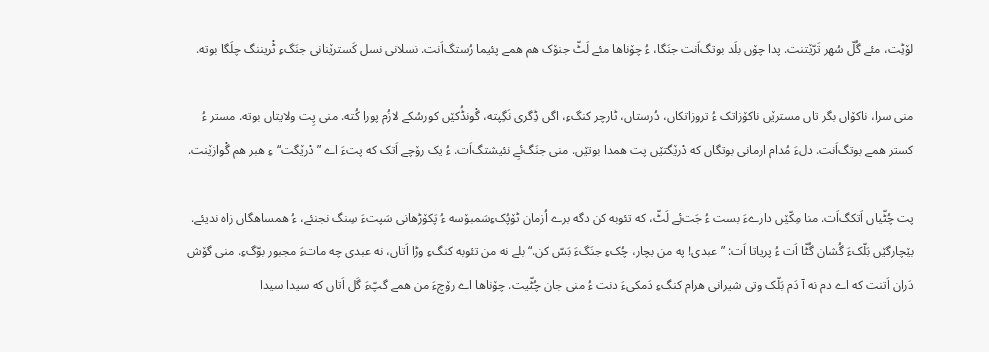لۆٹِت، مئے گُلّ سُهر تَرّێتنت. پدا چۆں بلَد بوتگ‌اَنت جنَگا، ءُ چۆناها مئے لَٹّ جنۆک هم همے پئیما رُستگ‌اَنت. نسلانی نسل کَسترێنانی جنَگءِ ٹْریننگ چلَگا بوته.

منی سرا، ناکۆاں بگر تاں مسترێں ناکۆزاتک ءُ تروزاتکاں، دُرستاں، ٹارچر کنگءِ، اگں ڈِگری نَگِپته، گْونڈُکێں کورسُکے لازُم پورا کُته. منی پِت ولایتاں بوته. مستر ءُ کستر همے بوتگ‌اَنت. دلءَ مُدام ارمانی بوتگاں که دْرێگتێں پت ھمدا بوتێں. منی جنَگ‌ئےِ نئیشتگ‌اَت. ءُ یک رۆچے اَتک که پتءَ اے ”دْرێگت“ءِ هبر هم گْوازێنت.

پت چُٹّیاں اَتکگ‌اَت. منا مِکّێں دارےءَ بست ءُ جَت‌ئِے لَٹّ، که تئوبه کن دگه برے اُزمان ٹۆپُکءِسَمبۆسه ءُ پَکۆڑھانی سَپتءَ سِنگ نجنئے، ءُ ھمساھگاں زاه ندیئے. بێچارگێں بَلّکءَ گُشان گُٹّا اَت ءُ پریاتا اَت: ”عبدی! په من بچار، چُکءِ جنَگءَ بَسّ کن.“ بلے نه من تئوبه کنگءِ وڑا اَتاں، نه عبدی چه ماتءَ مجبور بوّگءِ. منی گۆش دَران اَتنت که اے دم نه آ دَم بَلّک وتی شیرانی ھرام کنگءِ دَمکیءَ دنت ءُ منی جان چُٹّیت. چۆناها اے رۆچءَ من همے گپّءَ گَل اَتاں که سیدا سیدا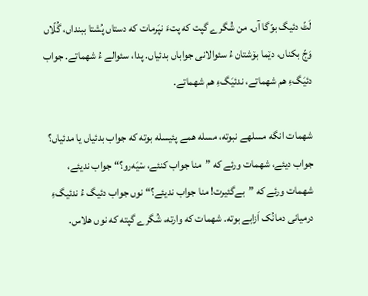لَٹّ دئیگ بوّگا آں. من شُگرے گپت که پتءَ نپَرمات که دستاں پُشتا ببنداں، گُلّاں وَجّ بکناں، دێما بۆشتان ءُ سئوالانی جواباں بدئیاں. پدا، سئوالے ءُ شھماتے. جواب دئیَگءِ ھم شھماتے، ندئیَگءِ ھم شھماتے.

شھمات انگه مسلهے نبوته، مسله همے پئیسله بوته که جواب بدئیاں یا مدئیاں؟ جواب دیئے، شھمات ورئے که ”منا جواب کنئے، سْیَه‌رو؟“ جواب ندیئے، شھمات ورئے که ”بےگئیرت! منا جواب ندیئے؟“ نوں جواب دئیگ ءُ ندئیگءِ درمیانی دمانُک اَزابے بوته. شھمات که وارته، شُگرے گپته که نوں ھلاس.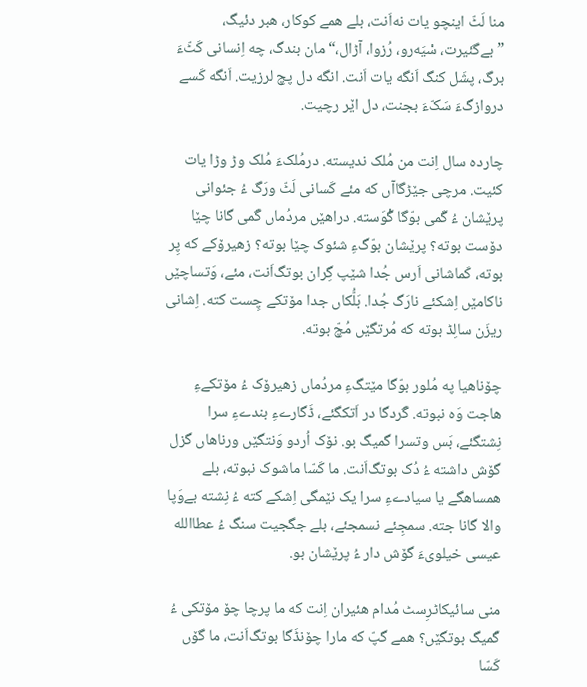منا لَٹّ اینچو یات نه‌اَنت، بلے ھمے کوکار، ھبر دئیگ، ”بےگئیرت، سْیَه‌رو، رُزوا، آڑال،“ مان بندگ، چه اِنسانی کَٹّءَ برگ، پشَل کنگ اَنگه یات اَنت. انگه دل پچ لرزیت. اَنگه کَسے دروازگءَ سَکّءَ بجنت، دل اێر رچیت.

چارده سال اِنت من مُلک ندیسته. درمُلکءَ مُلک وڑ وڑا یات کئیت. مرچی جێڑگاآں که مئے کَسانی لَٹّ ورَگ ءُ جئوانی پرێشان ءُ گَمی بوّگا گْوَسته. دراهێں مردُماں گَمی گانا چێا دۆست بوته؟ پرێشان بوّگءِ شئوک چێا بوته؟ زهیرۆکے که پِر بوته، کَماشانی اَرس جُدا شێپ گِران بوتگ‌اَنت، مئے، وَتساچێں ناکامێں اِشکئے نارَگ جُدا. بَلُّکاں جدا مۆتکے چِست کته. اِشانی ریزَن سالِڈ بوته که مُرتگێں مُچّ بوته.

چۆناهیا په مُلور بوّگا مێتگءِ مردُماں زھیرۆک ءُ مۆتکےءِ هاجت وَه نبوته. گَردگا در اَتکگئے، ڈَگارےءِ بندےءِ سرا نِشتگئے، بَس وتسرا گمیگ بو. نۆک اُردو وَنتگێں ورناهاں گزل گۆش داشته ءُ دُک بوتگ‌اَنت. ما کَسّا ماشوک نبوته، بلے ھمساھگے یا سیادےءِ سرا یک نێمگی اِشکے کته ءُ نِشته بےوَپا والا گانا جته. سمجِئے نسمجئے، بلے جگجیت سنگ ءُ عطاالله عیسی خیلویءَ گۆش دار ءُ پرێشان بو.

منی سائیکاٹرِسٹ مُدام هئیران اِنت که ما پرچا چۆ مۆتکی ءُ گَمیگ بوتگێں؟ همے گپّ که مارا چۆنڈَگا بوتگ‌اَنت، ما گۆں کَسّا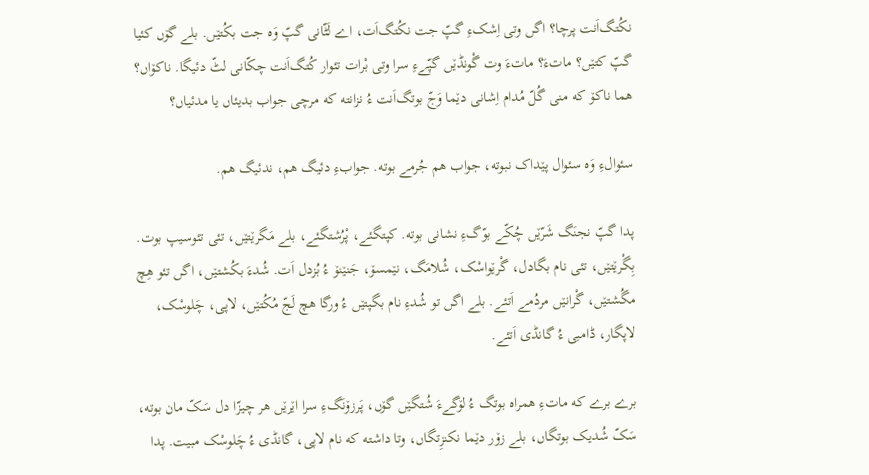نکُتگ‌اَنت پرچا؟ اگں وتی اِشکءِ گپّ جت نکُتگ‌اَت، اے لَٹّانی گپّ وَه جت بکُتێں. بلے گۆں کئیا گپّ کتێں؟ ماتءَ؟ ماتءَ وت گْونڈێں گپّےءِ سرا وتی بْرات تئوار کُتگ‌اَنت چکّانی لٹّ دئیگا. ناکۆاں؟ ھما ناکۆ که منی گُلّ مُدام اِشانی دێما وَجّ بوتگ‌اَنت ءُ نزانته که مرچی جواب بدیئاں یا مدئیاں؟

سئوالءِ وَه سئوال پێداک نبوته، جواب ھم جُرمے بوته. جوابءِ دئیگ ھم، ندئیگ ھم.

پدا گپّ نجنَگ شَرّێں چُکّے بوّگءِ نشانی بوته. کپتگئے، پْرُشتگئے، بلے مَگرێتێں، تئی تئوسیپ بوت. بِگْرێتێں، تئی نام بگادل، گْرێواسْک، شُلامَگ، نێمسۆ، جَنێنۆ ءُ بُزدل اَت. شُدءَ بکُشتێں، اگں تئو ھِچ مگُشتێں، گْرانێں مردُمے اَتئے. بلے اگں تو شُدءِ نام بگپتێں ءُ ورگا ھچ لَجّ مُکُتێں، لاپی، چَلوسْک، لاپگار، ڈامبی ءُ گانڈی اَتئے.

برے برے که ماتءِ ھمراه بوتگ ءُ لۆگےءَ شُتگێں گۆں، پَرزۆنَگءِ سرا اێرێں ھر چیزّا دل سَکّ مان بوته، سَکّ شُدیک بوتگاں، بلے زۆر دێما نکنزِتگاں، وتا داشته که نام لاپی، گانڈی ءُ چَلوسْک مبیت. پدا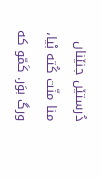دُرستێں جنێناں منا منّت کُته بْیا، ورگ بوَر. کَمّو که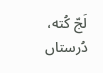لَجّ کُته، دُرستاں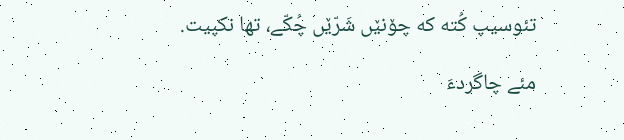تئوسیپ کُته که چۆنێں شَرّێں چُکّے، تها نکپیت.

مئے چاگردءَ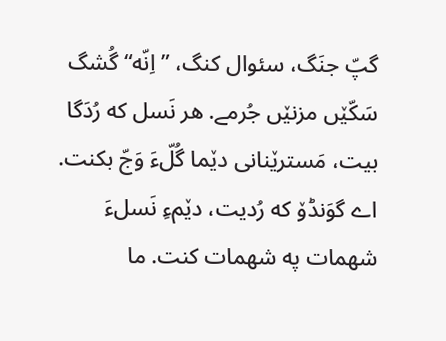گپّ جنَگ، سئوال کنگ، ”اِنّه“ گُشگ سَکّێں مزنێں جُرمے. هر نَسل که رُدَگا بیت، مَسترێنانی دێما گُلّءَ وَجّ بکنت. اے گوَنڈۆ که رُدیت، دێمءِ نَسلءَ شهمات په شهمات کنت. ما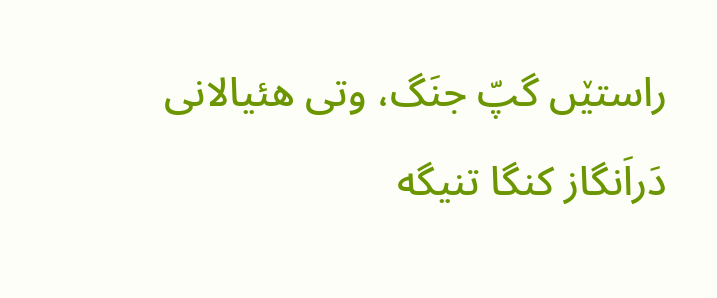راستێں گپّ جنَگ، وتی هئیالانی دَراَنگاز کنگا تنیگه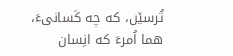تُرسێں، که چه کَسانیءَ، هما اُمرءَ که انِسان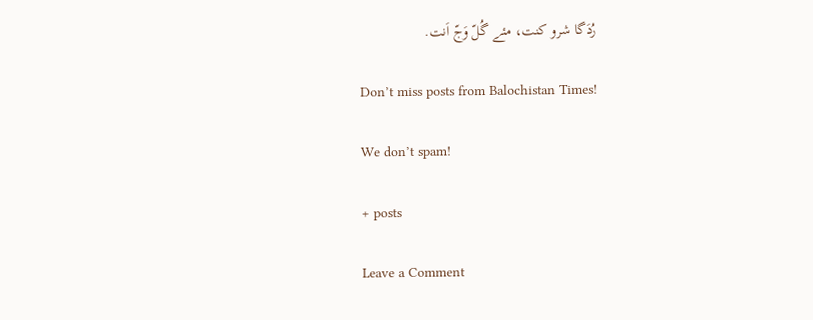رُدَگا شرو کنت، مئے گُلّ وَجّ اَنت.

Don’t miss posts from Balochistan Times!

We don’t spam!

+ posts

Leave a Comment